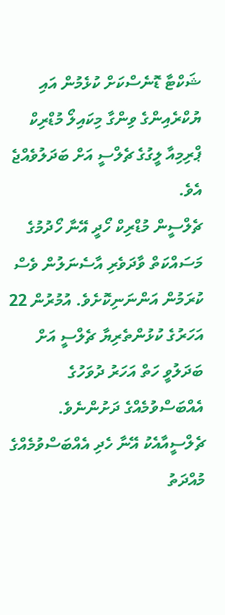ޝަކްޓާ ޑޮނެސްކަށް ކުޅެމުން އައި ޔުކްރެއިންގެ ވިންގާ މިކައިލޯ މުޑްރިކް ޕްރިމިއާ ލީގުގެ ޗެލްސީ އަށް ބަދަލުވެއްޖެ އެވެ.
ޗެލްސީން މުޑްރިކް ހޯދީ އޭނާ ހޯދުމުގެ މަސައްކަތް ވާދަވެރި އާސެނަލުން ވެސް ކުރަމުން އަންނަނިކޮށެވެ. އުމުރުން 22 އަހަރުގެ ކުޅުންތެރިޔާ ޗެލްސީ އަށް ބަދަލުވީ ހަތް އަހަރު ދުވަހުގެ އެއްބަސްވުމެއްގެ ދަށުންނެވެ.
ޗެލްސީއާއެކު އޭނާ ހެދި އެއްބަސްވުމެއްގެ މުއްދަތު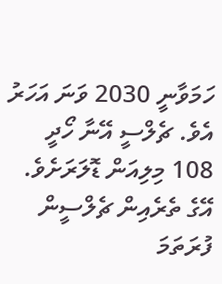ހަމަވާނީ 2030 ވަނަ އަހަރު އެވެ. ޗެލްސީ އޭނާ ހޯދީ 108 މިލިއަން ޑޮލަރަށެވެ. އޭގެ ތެރެއިން ޗެލްސީން ފުރަތަމަ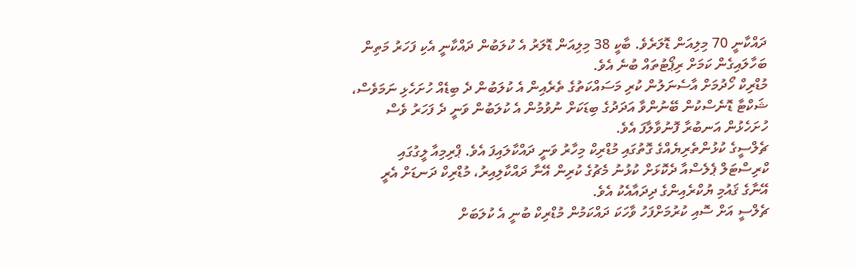ދައްކާނީ 70 މިލިއަން ޑޮލަރެވެ. ބާކީ 38 މިލިއަން ޑޮލަރު އެ ކުލަބުން ދައްކާނީ އެކި ފަހަރު މަތިން ބަހާލައިގެން ކަމަށް ރިޕޯޓުތައް ބުނެ އެވެ.
މުޑްރިކް ހޯދުމަށް އާސެނަލުން ކުރި މަސައްކަތުގެ ތެރެއިން އެ ކުލަބުން ދެ ބިޑެއް ހުށަހެޅި ނަމަވެސް، ޝަކްޓާ ޑޮނެސްކުން ބޭނުންވާ އަދަދުގެ ބިޑަކަށް ނުވުމުން އެ ކުލަބުން ވަނީ ދެ ފަހަރު ވެސް ހުށަހެޅުން އަނބުރާ ފޮނުވާލާފަ އެވެ.
ޗެލްސީގެ ކުޅުންތެރިޔެއްގެ ގޮތުގައި މުޑްރިކް މިހާރު ވަނީ ދައްކާލައިފަ އެވެ. ޕްރިމިއާ ލީގުގައި ކްރިސްޓަލް ޕެލެސްއާ ދެކޮޅަށް ކުޅުނު މެޗުގެ ކުރިން އޭނާ ދައްކާލިއިރު، މުޑްރިކް ދަނޑަށް އެރީ އޭނާގެ ޤައުމި ޔުކްރެއިންގެ ދިދައާއެކު އެވެ.
ޗެލްސީ އަށް ސޮއި ކުރުމަށްފަހު ވާހަކަ ދައްކަމުން މުޑްރިކް ބުނީ އެ ކުލަބަށް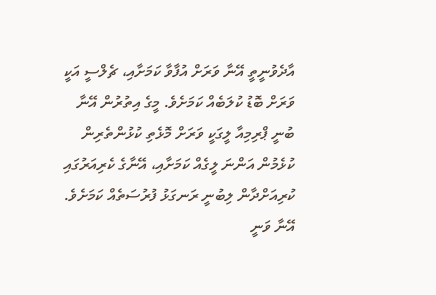އާދެވުނީތީ އޭނާ ވަރަށް އުފާވާ ކަމަށާއި، ޗެލްސީ އަކީ ވަރަށް ބޮޑު ކުލަބެއް ކަމަށެވެ. މީގެ އިތުރުން އޭނާ ބުނީ ޕްރިމިއާ ލީގަކީ ވަރަށް މޮޅެތި ކުޅުންތެރިން ކުޅެމުން އަންނަ ލީގެއް ކަމަށާއި، އޭނާގެ ކެރިއަރުގައި ކުރިއަށްދާން ލިބުނީ ރަނގަޅު ފުރުސަތެއް ކަމަށެވެ.
އޭނާ ވަނީ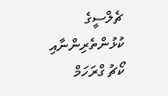ޗެލްސީގެ ކުޅުންތެރިންނާއި ކޯޗު ގްރަހަމް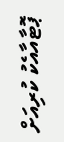ޕޮޓާއާއެކު ކުރިއަށް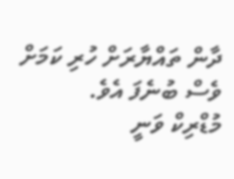ދާން ތައްޔާރަށް ހުރި ކަމަށް ވެސް ބުނެފަ އެވެ.
މުޑްރިކް ވަނީ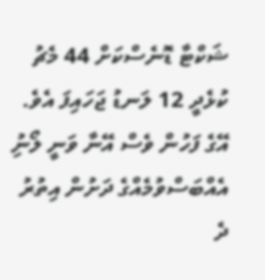ޝަކްޓާ ޑޮނެސްކަށް 44 މެޗު ކުޅެދީ 12 ލަނޑު ޖަހައިފަ އެވެ. އޭގެ ފަހުން ވެސް އޭނާ ވަނީ ލޯނުި އެއްބަސްވުމެއްގެ ދަށުން އިތުރު ދެ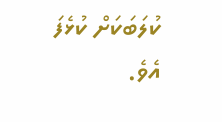ކުލަބަކަށް ކުޅެފަ އެވެ.